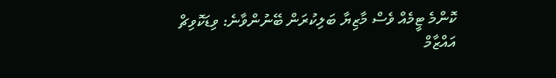ކޮންމެ ޓީމެއް ވެސް މާޒިޔާ ބަލިކުރަން ބޭނުންވާނެ: ވިޑަކޮވިޗް
އައްޒާމް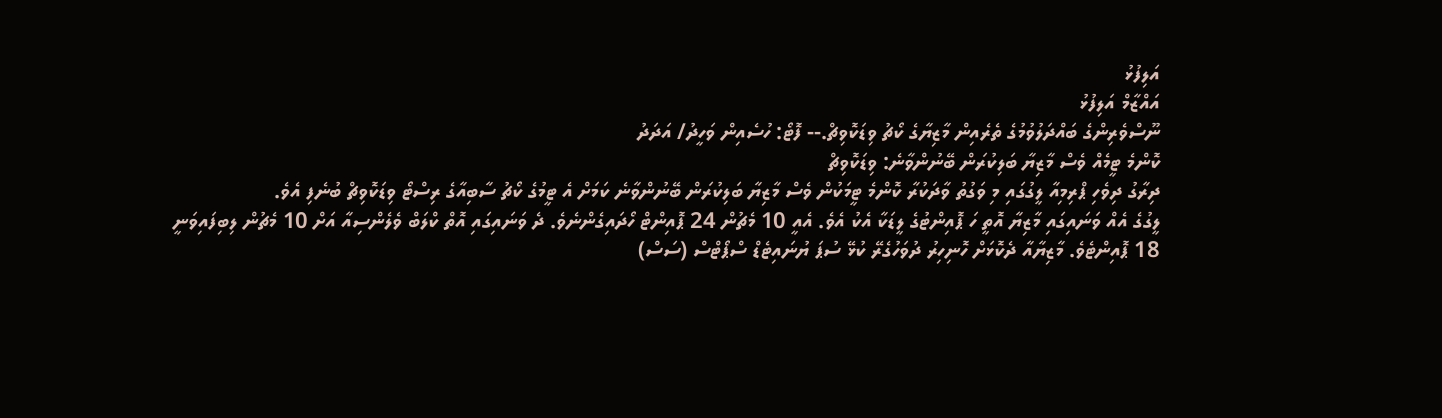އަލިފުޅު
އައްޒާމް އަލިފުޅު
ނޫސްވެރިންގެ ބައްދަލުވުމުގެ ތެރެއިން މާޒިޔާގެ ކޯޗު ވިޑަކޮވިޗް.-- ފޮޓޯ: ހުސެއިން ވަހީދު/ އަދަދު
ކޮންމެ ޓީމެއް ވެސް މާޒިޔާ ބަލިކުރަން ބޭނުންވާނެ: ވިޑަކޮވިޗް
ދިރާގު ދިވެހި ޕްރިމިއާ ލީގުގައި މި ވަގުތު ވާދަކުރާ ކޮންމެ ޓީމަކުން ވެސް މާޒިޔާ ބަލިކުރަން ބޭނުންވާނެ ކަމަށް އެ ޓީމުގެ ކޯޗު ސާބިއާގެ ރިސްޓޯ ވިޑަކޮވިޗް ބުނެފި އެވެ.
ލީގުގެ އެއް ވަނައިގައި މާޒިޔާ އޮތީ ހަ ޕޮއިންޓުގެ ލީޑަކާ އެކު އެވެ. އެއީ 10 މެޗުން 24 ޕޮއިންޓް ހޯދައިގެންނެވެ. ދެ ވަނައިގައި އޮތް ކްލަބް ވެލެންސިއާ އަށް 10 މެޗުން ލިބިފައިވަނީ 18 ޕޮއިންޓެވެ. މާޒިޔާއާ ދެކޮޅަށް ހޮނިހިރު ދުވަހުގެރޭ ކުޅޭ ސުޕަ ޔުނައިޓެޑް ސްޕޯޓްސް (ސަސް)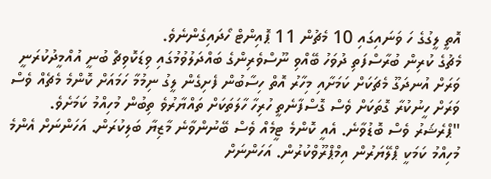އޮތީ ލީގުގެ ހަ ވަނައިގައި 10 މެޗުން 11 ޕޮއިންޓް ހޯދައިގެންނެވެ.
މެޗުގެ ކުރިން ބުރާސްފަތި ދުވަހު ބޭއްވި ނޫސްވެރިންގެ ބައްދަލުވުމުގައި ވިޑަކޮވިޗް ބުނީ އުއްމީދުކުރަނީ ވަރަށް އުނދަގޫ މެޗަކަށް ކަމަށާއި މިހާރު އޮތް ހިސާބުން ފެށިގެން ލީގު ނިމުމާ ހަމައަށް ކޮންމެ މެޗެއް ވެސް ވަރަށް ހީނުކުރާ ގޮތަކަށް ވެސް ގޮސްފާނެތީ ހުރިހާ ހާލަތަކަށް ތައްޔާރުވެ ތިބުން މުހިއްމު ކަމަށެވެ.
"ޕްރެޝަރު ވެސް ބޮޑުވާނެ. އެއީ ކޮންމެ ޓީމެއް ވެސް ބޭނުންވާނެ މާޒިޔާ ބަލިކުރަން. އަހަންނަށް އެންމެ މުހިއްމު ކަމަކީ ޕްލޭޔަރުން އިމްޕްރޫވްކުރުން. އަހަންނަށް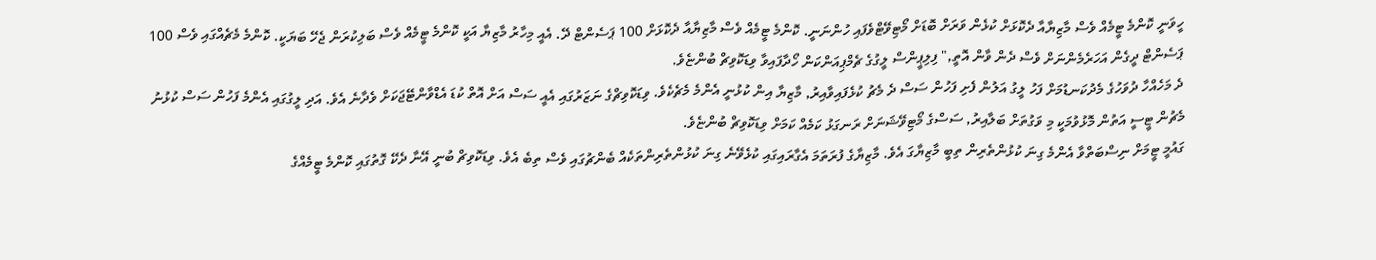ހީވަނީ ކޮންމެ ޓީމެއް ވެސް މާޒިޔާއާ ދެކޮޅަށް ކުޅެން ވަރަށް ބޮޑަށް މޯޓިވޭޓްވެފައި ހުންނަނީ. ކޮންމެ ޓީމެއް ވެސް މާޒިޔާއާ ދެކޮޅަށް 100 ޕަސެންޓް ދޭ. އެއީ މިހާރު މާޒިޔާ އަކީ ކޮންމެ ޓީމެއް ވެސް ބަލިކުރަން ޖެހޭ ބަޔަކީ. ކޮންމެ މެޗެއްގައި ވެސް 100 ޕަސެންޓް ދީގެން އަހަރެމެންނަށް ވެސް ދެން ވާން އޮތީ," ފިލިޕީންސް ލީގުގެ ޗެމްޕިއަންކަން ހޯދާފައިވާ ވިޑަކޮވިޗް ބުންޏެވެ.
ދެ މަހެއްހާ ދުވަހުގެ މެދުކަނޑުމަށް ފަހު ލީގު އަލުން ފެށި ފަހުން ސަސް ދެ މެޗު ކުޅެފައިވާއިރު, މާޒިޔާ އިން ކުޅުނީ އެންމެ މެޗެކެވެ. ވިޑަކޮވިޗްގެ ނަޒަރުގައި އެއީ ސަސް އަށް އޮތް ކުޑަ އެޑްވާންޓޭޖަކަށް ވެދާނެ އެވެ. އަދި ލީގުގައި އެންމެ ފަހުން ސަސް ކުޅުނު މެޗުން ޓީސީ އަތުން މޮޅުވުމަކީ މި ވަގުތަށް ބަލާއިރު, ސަސްގެ މޯޓިވޭޝަނަށް ރަނގަޅު ކަމެއް ކަމަށް ވިޑަކޮވިޗް ބުންޏެވެ.
ގައުމީ ޓީމަށް ނިސްބަތްވާ އެންމެ ގިނަ ކުޅުންތެރިން ތިބީ މާޒިޔާގަ އެވެ. މާޒިޔާގެ ފުރަތަމަ އެގާރައިގައި ކުޅެވޭނެ ގިނަ ކުޅުންތެރިންތަކެއް ބެންޗުގައި ވެސް ތިބެ އެވެ. ވިޑަކޮވިޗް ބުނީ އޭނާ ދެކޭ ގޮތުގައި ކޮންމެ ޓީމެއްގެ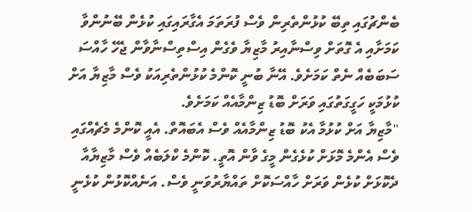ބެންޗުގައި ތިބޭ ކުޅުންތެރިން ވެސް ފުރަތަމަ އެގާރައިގައި ކުޅެން ބޭނުންވާ ކަމަށާއި އެ ގޮތަށް ވިސްނާއިރު މާޒިޔާ ވެގެން އިސްތިސްނާވާން ޖެހޭ ހާއްސަ ސަބަބެއް ނެތް ކަމަށެވެ. އޭނާ ބުނީ ކޮންމެ ކުޅުންތެރިއަކު ވެސް މާޒިޔާ އަށް ކުޅުމަކީ ހަގީގަތުގައި ވަރަށް ބޮޑު ޒިންމާއެއް ކަމަށެވެ.
"މާޒިޔާ އަށް ކުޅުމާ އެކު ބޮޑު ޒިންމާއެއް ވެސް އެބައޮތް. އެއީ ކޮންމެ މެޗެއްގައި ވެސް އެންމެ މޮޅަށް ކުޅެގެން މީގެ ވާން އޮތީ. ކޮންމެ ކްލަބެއް ވެސް މާޒިޔާއާ ދެކޮޅަށް ކުޅެން ވަރަށް ހާއްސަކޮށް ތައްޔާރުވަނީ ވެސް. އަނެއްކޮޅުން ކުޅެނީ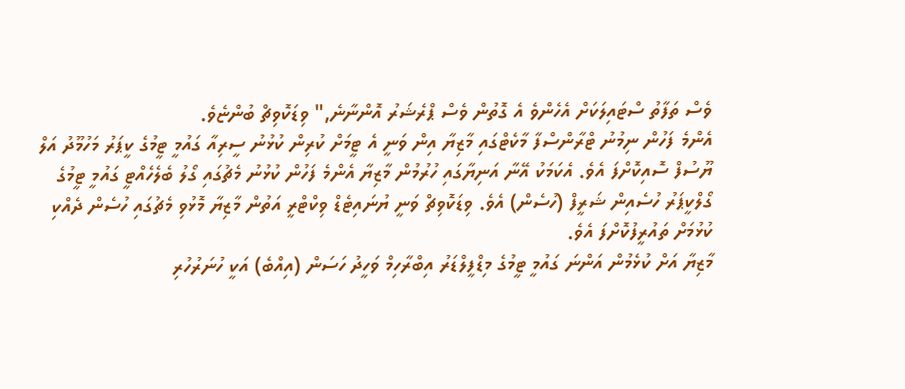ވެސް ތަފާތު ސްޓައިލަކަށް އެހެންވެ އެ ގޮތުން ވެސް ޕްރެޝަރު އޮންނާނެ," ވިޑަކޮވިޗް ބުންޏެވެ.
އެންމެ ފަހުން ނިމުނު ޓްރާންސްފާ މާކެޓްގައި މާޒިޔާ އިން ވަނީ އެ ޓީމަށް ކުރިން ކުޅުނު ސީރިއާ ގައުމީ ޓީމުގެ ކީޕަރު މަހުމޫދު އަލް ޔޫސުފް ސޮއިކޮށްފަ އެވެ. އެކަމަކު އޭނާ އަނިޔާގައި ހުރުމުން މާޒިޔާ އެންމެ ފަހުން ކުޅުނު މެޗުގައި ގޯލު ބެލެހެއްޓީ ގައުމީ ޓީމުގެ ގޯލްކީޕަރު ހުސެއިން ޝަރީފް (ހުސެން) އެވެ. ވިޑަކޮވިޗް ވަނީ ޔުނައިޓެޑް ވިކްޓްރީ އަތުން މާޒިޔާ މޮޅުވި މެޗުގައި ހުސެން ދެއްކި ކުޅުމަށް ތައުރީފުކޮށްފަ އެވެ.
މާޒިޔާ އަށް ކުޅެމުން އަންނަ ގައުމީ ޓީމުގެ މިޑްފީލްޑަރު އިބްރާހިމް ވަހީދު ހަސަން (އިއްބެ) އަކީ ހުނަރުހުރި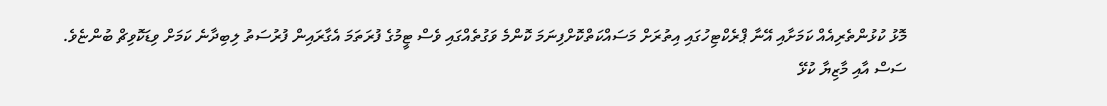މޮޅު ކުޅުންތެރިއެއް ކަމަށާއި އޭނާ ޕްރެކްޓިހުގައި އިތުރަށް މަސައްކަތްކޮށްފިނަމަ ކޮންމެ ވަގުތެއްގައި ވެސް ޓީމުގެ ފުރަތަމަ އެގާރައިން ފުރުސަތު ލިބިދާނެ ކަމަށް ވިޑަކޮވިޗް ބުންޏެވެ.
ސަސް އާއި މާޒިޔާ ކުޅޭ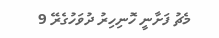މެޗު ފަށާނީ ހޮނިހިރު ދުވަހުގެރޭ 9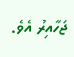ޖަހާއިރު އެވެ.